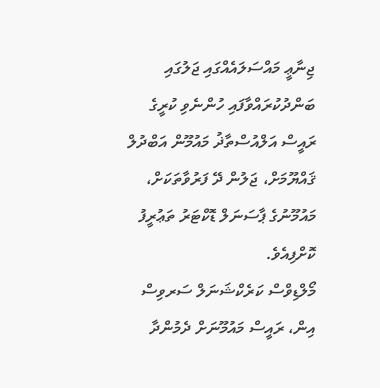ޖިނާޢީ މައްސަލައެއްގައި ޖަލުގައި ބަންދުކުރައްވާފައި ހުންނެވި ކުރީގެ ރައީސް އަލްއުސްތާޛު މައުމޫން އަބްދުލް ޤައްޔޫމަށް، ޖަލުން ދޭ ފަރުވާތަކަށް، މައުމޫނުގެ ޕާސަނަލް ޑޮކްޓަރު ތަޢުރީފު ކޮށްފިއެވެ.
މޯލްޑިވްސް ކަރެކްޝަނަލް ސަރވިސް އިން، ރައީސް މައުމޫނަށް ދެމުންދާ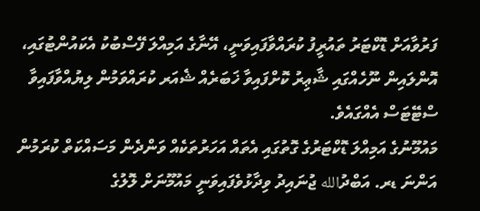ފަރުވާއަށް ޑޮކްޓަރު ތައުރީފު ކުރައްވާފައިވަނީ، އޭނާގެ އަމިއްލަ ފޭސްބުކު އެކައުންޓުގައި، އޮންލައިން ނޫހެއްގައި ޝާޢިރު ކޮށްފައިވާ ޚަބަރެއް ޝެއަރ ކުރައްވަމުން ލިޔުއްވާފައިވާ ސްޓޭޓަސް އެއްގައެވެ.
މައުމޫނުގެ އަމިއްލަ ޑޮކްޓަރުގެ ގޮތުގައި އެތައް އަހަރުތަކެއް ވަންދެން މަސައްކަތް ކުރަމުން އަންނަ ޑރ. އަބްދުالله ޖުނައިދު ވިދާޅުވެފައިވަނީ މައުމޫނަށް ލޮލުގެ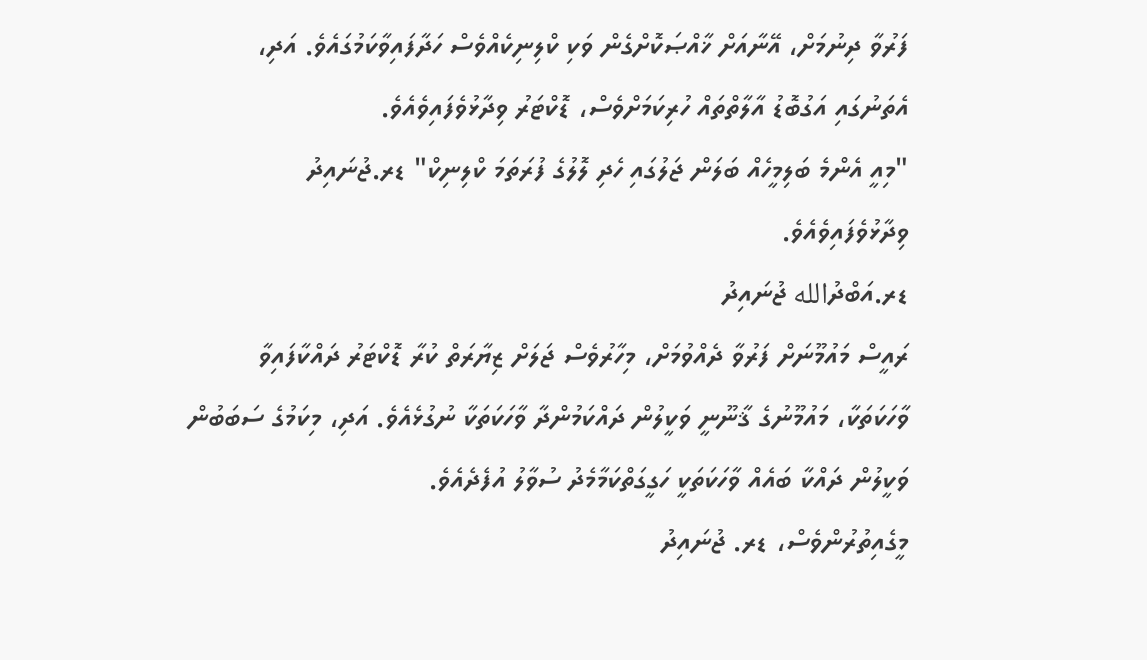ފަރުވާ ދިނުމަށް، އޭނާއަށް ޚާއްޞަކޮށްގެން ވަކި ކްލިނިކެއްވެސް ހަދާފައިވާކަމުގައެވެ. އަދި، އެތަނުގައި އަގުބޮޑު އާލާތްތައް ހުރިކަމަށްވެސް، ޑޮކްޓަރު ވިދާޅުވެފައިވެއެވެ.
"މިއީ އެންމެ ބަލިމީހެއް ބަލަން ޖަލުގައި ހެދި ލޮލުގެ ފުރަތަމަ ކްލިނިކް" ޑރ.ޖުނައިދު ވިދާޅުވެފައިވެއެވެ.
ޑރ.އަބްދުالله ޖުނައިދު
ރައީސް މައުމޫނަށް ފަރުވާ ދެއްވުމަށް، މިހާރުވެސް ޖަލަށް ޒިޔާރަތް ކުރާ ޑޮކްޓަރު ދައްކާފައިވާ ވާހަކަތަކާ، މައުމޫނުގެ ޤާނޫނީ ވަކީލުން ދައްކަމުންދާ ވާހަކަތަކާ ނުގުޅެއެވެ. އަދި، މިކަމުގެ ސަބަބުން ވަކީލުން ދައްކާ ބައެއް ވާހަކަތަކީ ހަގީގަތްކަމާމެދު ސުވާލު އުފެދެއެވެ.
މީގެއިތުރުންވެސް، ޑރ. ޖުނައިދު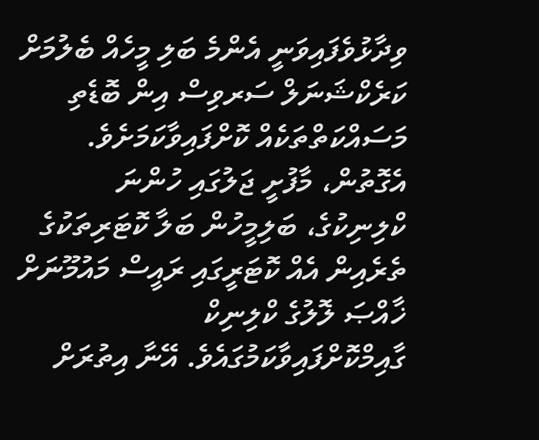ވިދާޅުވެފައިވަނީ އެންމެ ބަލި މީހެއް ބެލުމަށް ކަރެކްޝަނަލް ސަރވިސް އިން ބޮޑެތި މަސައްކަތްތަކެއް ކޮށްފައިވާކަމަށެވެ. އެގޮތުން، މާފުށީ ޖަލުގައި ހުންނަ ކްލިނިކުގެ، ބަލިމީހުން ބަލާ ކޮޓަރިތަކުގެ ތެރެއިން އެއް ކޮޓަރީގައި ރައީސް މައުމޫނަށް ޚާއްޞަ ލޮލުގެ ކްލިނިކް ގާއިމްކޮށްފައިވާކަމުގައެވެ. އޭނާ އިތުރަށް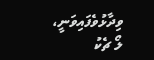ވިދާޅުވެފައިވަނީ، ލޯ ޗެކު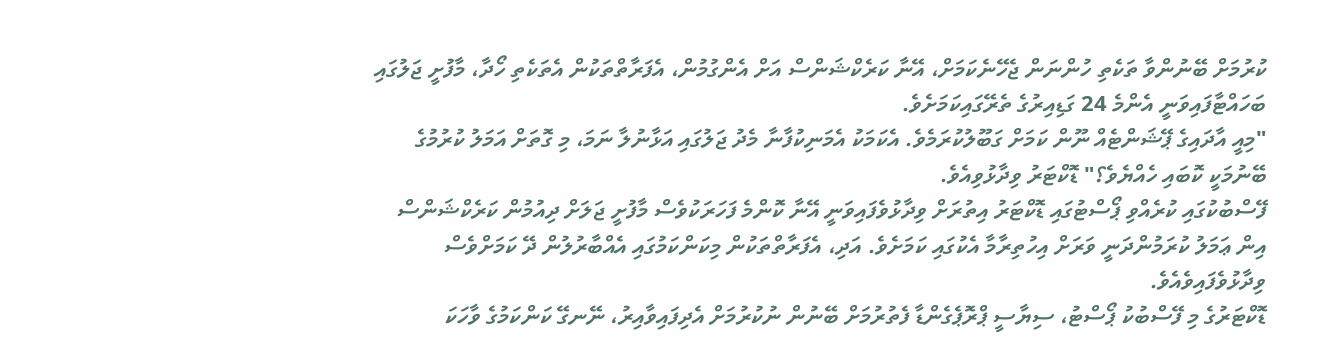ކުރުމަށް ބޭނުންވާ ތަކެތި ހުންނަން ޖެހޭނެކަމަށް، އޭނާ ކަރެކްޝަންސް އަށް އެންގުމުން، އެފަރާތްތަކުން އެތަކެތި ހޯދާ، މާފުށީ ޖަލުގައި ބަހައްޓާފައިވަނީ އެންމެ 24 ގަޑިއިރުގެ ތެރޭގައިކަމަށެވެ.
"މިއީ އާދައިގެ ޕޭޝަންޓެއް ނޫން ކަމަށް ގަބޫލުކުރަމެވެ. އެކަމަކު އެމަނިކުފާނާ މެދު ޖަލުގައި އަޅާނުލާ ނަމަ، މި ގޮތަށް އަމަލު ކުރުމުގެ ބޭނުމަކީ ކޮބައި ހެއްޔެވެ؟" ޑޮކްޓަރު ވިދާޅުވިއެވެ.
ފޭސްބުކުގައި ކުރެއްވި ޕޯސްޓުގައި ޑޮކްޓަރު އިތުރަށް ވިދާޅުވެފައިވަނީ އޭނާ ކޮންމެ ފަހަރަކުވެސް މާފުށީ ޖަލަށް ދިއުމުން ކަރެކްޝަންސް އިން ޢަމަލު ކުރަމުންދަނީ ވަރަށް އިހުތިރާމާ އެކުގައި ކަމަށެވެ. އަދި، އެފަރާތްތަކުން މިކަންކަމުގައި އެއްބާރުލުން ދޭ ކަމަށްވެސް ވިދާޅުވެފައިވެއެވެ.
ޑޮކްޓަރުގެ މި ފޭސްބުކު ޕޯސްޓު، ސިޔާސީ ޕްރޮޕެގެންޑާ ފެތުރުމަށް ބޭނުން ނުކުރުމަށް އެދިފައިވާއިރު، ނޭނގޭ ކަންކަމުގެ ވާހަކަ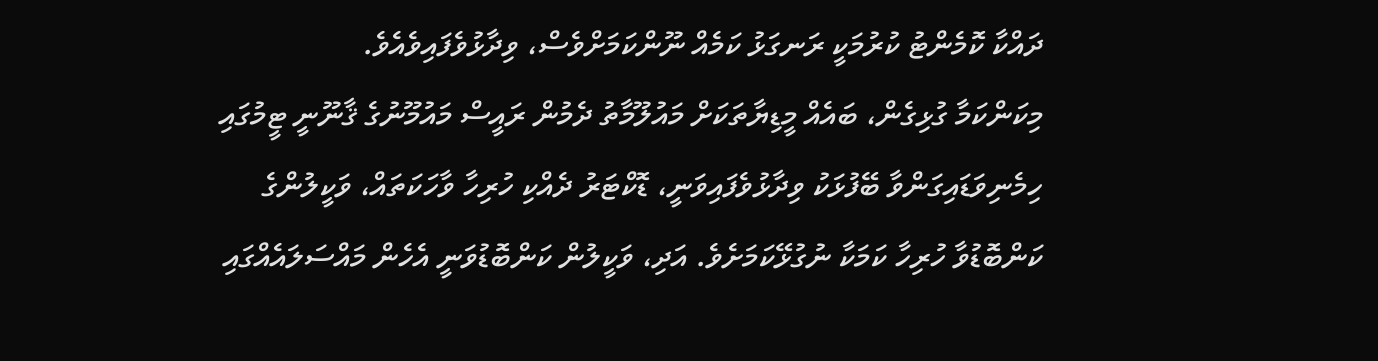ދައްކާ ކޮމެންޓު ކުރުމަކީ ރަނގަޅު ކަމެއް ނޫންކަމަށްވެސް، ވިދާޅުވެފައިވެއެވެ.
މިކަންކަމާ ގުޅިގެން، ބައެއް މީޑިޔާތަކަށް މައުލޫމާތު ދެމުން ރައީސް މައުމޫނުގެ ޤާނޫނީ ޓީމުގައި ހިމެނިވަޑައިގަންވާ ބޭފުޅަކު ވިދާޅުވެފައިވަނީ، ޑޮކްޓަރު ދެއްކި ހުރިހާ ވާހަކަތައް، ވަކީލުންގެ ކަންބޮޑުވާ ހުރިހާ ކަމަކާ ނުގުޅޭކަމަށެވެ. އަދި، ވަކީލުން ކަންބޮޑުވަނީ އެހެން މައްސަލައެއްގައި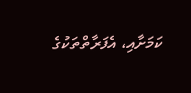ކަމަށާއި، އެފަރާތްތަކުގެ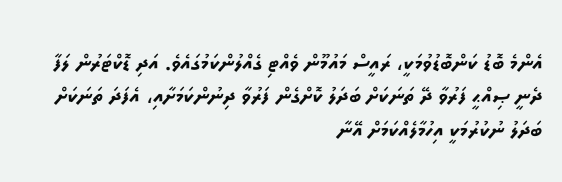އެންމެ ބޮޑު ކަންބޮޑުވުމަކީ، ރައީސް މައުމޫން ވެއްޓި ގެއްލުންކަމުގައެވެ. އަދި ޑޮކްޓަރުން ލަފާ ދެނީ ޞިއްޙީ ފަރުވާ ދޭ ތަނަކަށް ބަދަލު ކޮށްގެން ފަރުވާ ދިނުންކަމަށާއި، އެފަދަ ތަނަކަށް ބަދަލު ނުކުރުމަކީ އިހުމާލެއްކަމަށް އޭނާ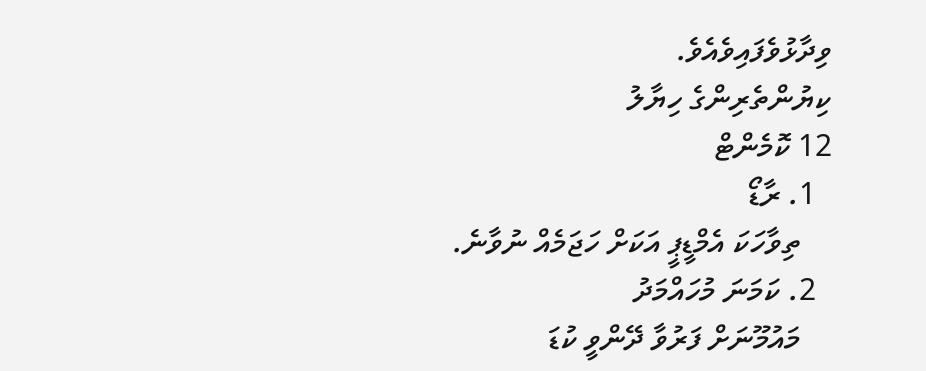ވިދާޅުވެފައިވެއެވެ.
ކިޔުންތެރިންގެ ހިޔާލު
12 ކޮމެންޓް
  1. ރާޑޯ
    ތިވާހަކަ އެމްޑީޕީ އަކަށް ހަޖަމެއް ނުވާނެ.
  2. ކަމަނަ މުހައްމަދު
    މައުމޫނަށް ފަރުވާ ދޭންވީ ކުޑަ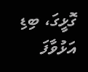ގޮޅީގަ، ބިޑި އަޅުވާފަ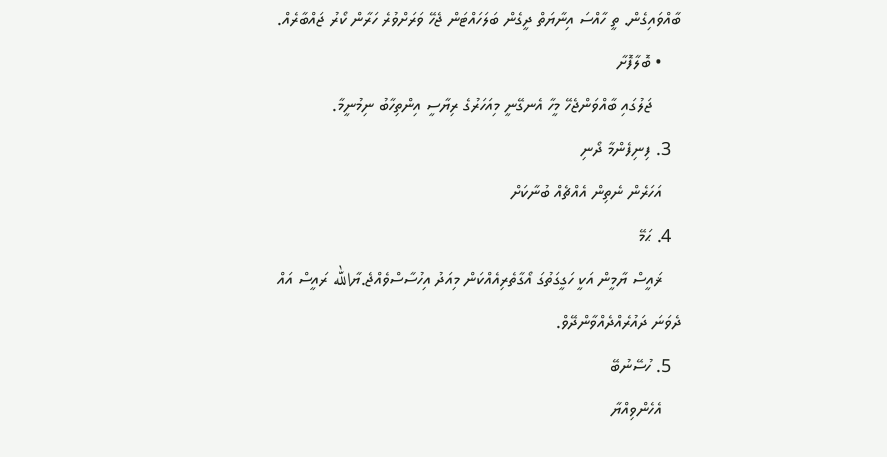ބާއްވައިގެން. ތީ ހާއްސަ އިނާޔަތް ދީގެން ބަލަހައްޓަން ޖެހޭ ވަރަށްވުރެ ހަރާން ކޯރު ޖައްބާރެއް.
    • ބޮލާފޮށާ
      ޖަލުގައި ބާއްވަންޖެހޭ މީހާ އެނގޭނީ މިއަހަރުގެ ރިޔާސީ އިންތިހާބު ނިމުނީމާ.
  3. ފިނިފެންމާ ދޯނި
    އަހަރެން ނެތިން އެއްޗެއް ބުނާކަށް
  4. ޙަމޭ
    ޜައީސް ޔާމީން އަކީ ހަގީގަތުގަ އޯގާތެރިއެއްކަން މިއަދު އިހުސާސްވެއްޖެ.ޔާالله ރައީސް އައް ދެވަނަ ދައުރެއްދެއްވާންދޭވް.
  5. ހުސޭނުބޭ
    އެހެންވިއްޔާ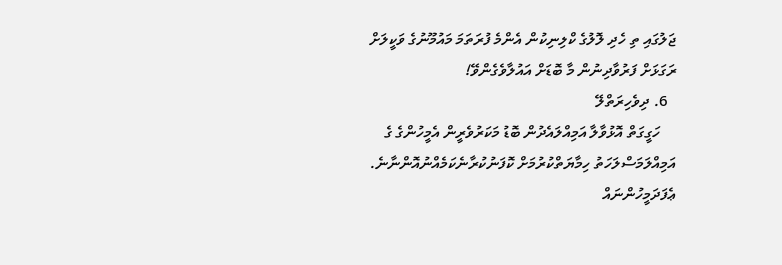ޖަލުގައި ތި ހެދި ލޮލުގެ ކްލިނިކުން އެންމެ ފުރަތަމަ މައުމޫނުގެ ވަކީލަށް ރަގަޅަށް ފަރުވާދިނުން މާ ބޮޑަށް އައުލާވެގެންވޭ!
  6. ދިވެހިރަތްލޭ
    ހަގީގަތް އޮޅުވާލާ އަމިއްލައެދުން ބޮޑު މަކަރުވެރީން އެމީހުންގެ ގެ އަމިއްލަމަސްލަހަތު ހިމާޔަތްކުރުމަށް ކޮފަނުކުރާނެކަމެއްނުއޮންނާނެ. ޢެފަދަމީހުންނައް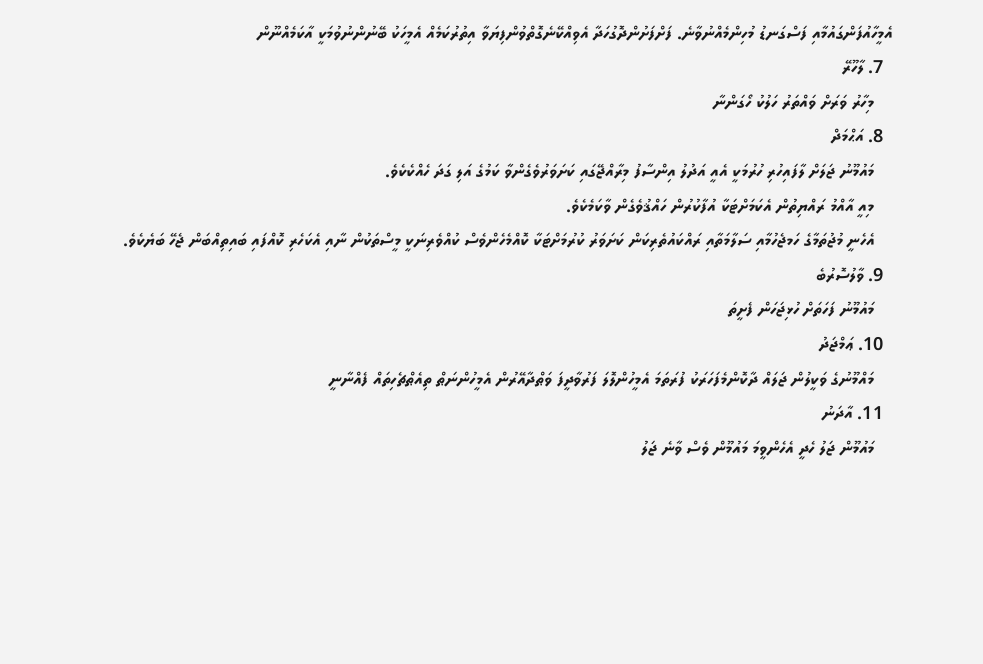އެމީހާއުފަންގައުމާއި ފަސްގަނޑު މުހިންމެއްނުވާނެ. ފަށްފަށުންދޮގުހަދާ އެވިއްކޭނެގޮތްވުންފިޔަވާ އިތުރުކަމެއް އެމީހަކު ބޭނުންނުވުމަކީ އާކަމެއްނޫން
  7. ލާހޫރޭ
    މިހާރު ވަރަށް ވައްތަރު ހަލުކު ހޯގަންނާ
  8. އަޙްމަދް
    މައުމޫނު ޖަލަށް ލާފައިހުރި ހުރުމަކީ އެއީ އަދުލު އިންސާފު މިރާއްޖޭގައި ކަށަވަރުވެގެންވާ ކަމުގެ އަލި ގަދަ ހެއްކެކެވެ.
    މިއީ އާއްމު ރައްޔިތުން އެކަމަށްޓަކާ އުފާކުރުން ހައްޤުވެގެން ވާކަމެކެވެ.
    އެހެނީ މުޖުތަމާގެ ހަމޖެހުމާއި ސަލާމަތާއި ރައްކައުތެރިކަން ކަށަވަރު ކުރުމަށްޓަކާ ކޮއްމެހެންވެސް ކުއްވެރިނަކީ މީސްތަކުން ނާއި އެކަހެރި ކޮއްފައި ބައިތިއްބަން ޖެހޭ ބަޔެކެވެ.
  9. ވާލުސޮރުބެ
    މައުމޫނު ފަހަތަށް ހުޅިޖަހަން ފެށީތަ
  10. ޢަމްޖަދު
    މައްމޫނުގެ ވަކީލުން ޖަލައް ދާކޮންމެފަހަރަކު ފުރަތަމަ އެމީހުންލޮލަ ފަރުވާދީފަ ވަޠްދާއޭރުން އެމީހުންނަޠް ތިއެޠްޗެހިތައް ފެއްނާނީ
  11. އާދަނު
    މައުމޫން ޖަލު ހެދީ އެހެންވީމަ މައުމޫން ވެސް ވާނެ ޖަލު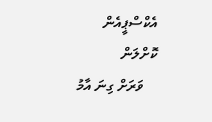އެކްސްޕީއެން ކޮށްލަން
    ވަރަށް ގިނަ އާމު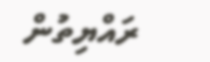ރައްޔިތުން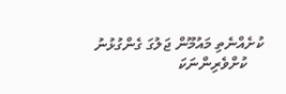ކުށެއްނެތި މައުމޫން ޖަލުގަ ގެންގުޅުނު
    ކުށްވެރިންނަކަ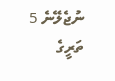ނުޖެލޭނެ 5 ތަރީގެ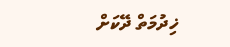ޚިދުމަތް ދޭކަށް